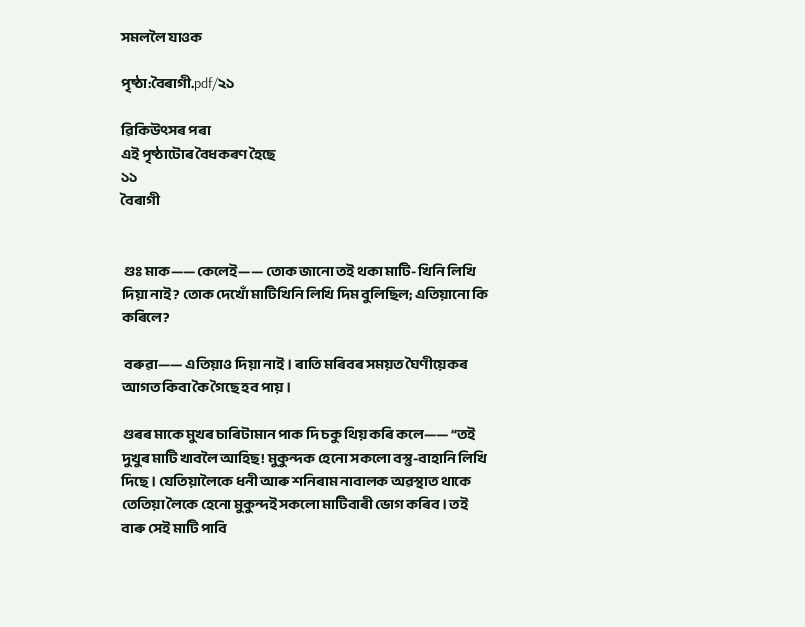সমললৈ যাওক

পৃষ্ঠা:বৈৰাগী.pdf/২১

ৱিকিউৎসৰ পৰা
এই পৃষ্ঠাটোৰ বৈধকৰণ হৈছে
১১
বৈৰাগী


 গুঃ মাক——কেলেই—— তোক জানো তই থকা মাটি- খিনি লিখি দিয়া নাই? তোক দেখোঁ মাটিখিনি লিখি দিম বুলিছিল; এতিয়ানো কি কৰিলে?

 বৰুৱা—— এতিয়াও দিয়া নাই। ৰাতি মৰিবৰ সময়ত ঘৈণীয়েকৰ আগত কিবা কৈ গৈছে হব পায়।

 গুৰৰ মাকে মুখৰ চাৰিটামান পাক দি চকু থিয় কৰি কলে—— “তই দুখুৰ মাটি খাবলৈ আহিছ! মুকুন্দক হেনো সকলো বস্তু-বাহানি লিখি দিছে। যেতিয়ালৈকে ধনী আৰু শনিৰাম নাবালক অৱস্থাত থাকে তেতিয়া লৈকে হেনো মুকুন্দই সকলো মাটিবাৰী ভোগ কৰিব। তই বাৰু সেই মাটি পাবি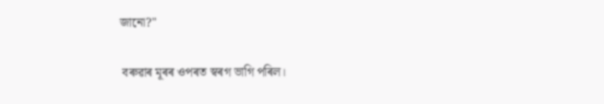জানো?"

 বৰুৱাৰ মূৰৰ ওপৰত স্বৰগ ভাগি পৰিল।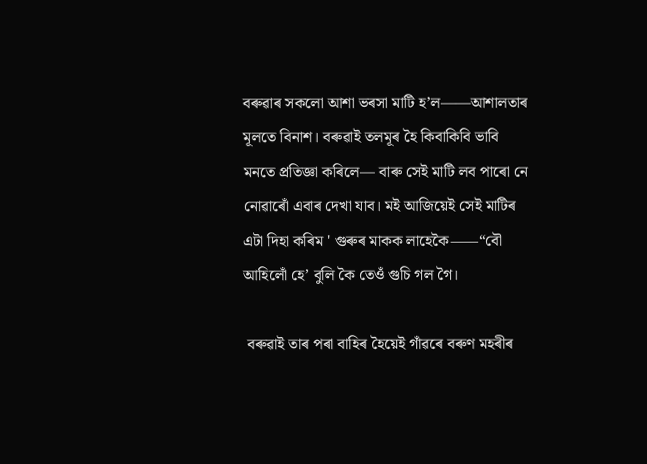বৰুৱাৰ সকলো আশা ভৰসা মাটি হ’ল——আশালতাৰ মূলতে বিনাশ। বৰুৱাই তলমূৰ হৈ কিবাকিবি ভাবি মনতে প্ৰতিজ্ঞা কৰিলে— বাৰু সেই মাটি লব পাৰো নে নোৱাৰোঁ এবাৰ দেখা যাব। মই আজিয়েই সেই মাটিৰ এটা দিহা কৰিম ' গুৰুৰ মাকক লাহেকৈ⸺“বৌ আহিলোঁ হে’ বুলি কৈ তেওঁ গুচি গল গৈ।

 বৰুৱাই তাৰ পৰা বাহিৰ হৈয়েই গাঁৱৰে বৰুণ মহৰীৰ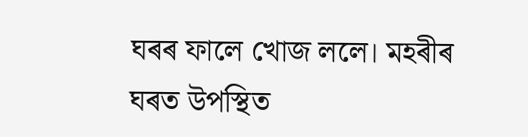ঘৰৰ ফালে খোজ ললে। মহৰীৰ ঘৰত উপস্থিত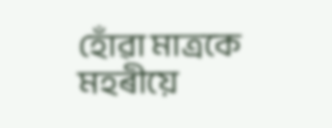হোঁৱা মাত্ৰকে মহৰীয়ে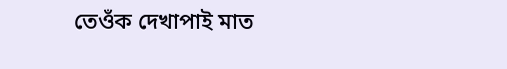তেওঁক দেখাপাই মাত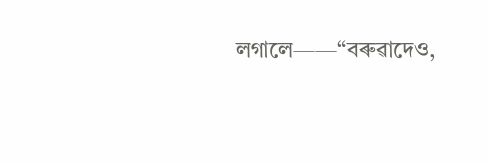লগালে——“বৰুৱাদেও,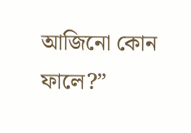আজিনো কোন ফালে?”